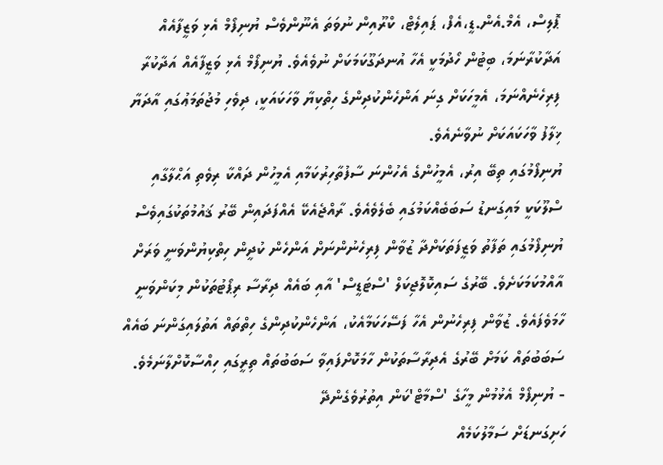ޕޮލިސް، އެމް.އެން.ޑީ،އެފް، ޕައިލެޓް، ކްރޫއިން ނުވަތަ އެނޫންވެސް ޔުނިފޯމް އެޅި ވަޒީފާއެއް އަދާކުރާނަމަ، ބިޓުން ހޯދުމަކީ އެހާ އުނދަގޫކަމަކަށް ނުވެއެވެ. ޔުނިފޯމް އެޅި ވަޒީފާއެއް އަދާކުރާ ފިރިހެނެއްނަމަ، އެމީހަކަށް ގިނަ އަންހެންކުދިންގެ ހިތްކިޔާ ވާހަކައަކީ، ދިވެހި މުޖުތަމަޢުގައި އާދަޔާ ޚިލާފު ވާހަކައަކަށް ނުވާނެއެވެ.
ޔުނިފޯމުގައި ތިބޭ އިރު، އެމީހުންގެ އެހުންނަ ސާފުތާހިރުކަމާއި އެމީހުން ދައްކާ ރިވެތި އަޙްލާގާއި ސްލޫކަކީ މައިގަނޑު ސަބަބެއްކަމުގައި ބެލެވެއެވެ. ރާއްޖެއެކޭ އެއްފަދައިން ބޭރު ޤައުމުތަކުގައިވެސް ޔުނިފޯމުގައި ތަފާތު ވަޒީފަތަކަށްދާ ޒުވާން ފިރިހެނުންނަށް އަންހެން ކުދީން ހިތްކިޔުންވަނީ ވަރަށް އާއްމުކަމަކަށެވެ. ބޭރުގެ ސައިކޮލޮޖިކަލް 'ސްޓަޑީސް' އާއި ބައެއް ދިރާސާ ރިޕޯޓުތަކުން މިކަންވަނީ ހާމަވެފައެވެ. ޒުވާން ފިރިހެނުން އެހާ ފަސޭހަކަމާއެކު، އަންހެންކުދިންގެ ހިތްތައް އަތުލައިގަންނަ ބައެއް ސަބަބުތައް ކަމަށް ބޭރުގެ އެދިރާސާތަކުން ހާމަކޮށްފައިވާ ސަބަބުތައް ތިރީގައި ހިއްސާކޮށްލާނަމެވެ.
- ޔުނިފޯމް އެޅުމުން މީހާގެ 'ސްމާޓް'ކަން އިތުރުވެގެންދޭ
ހަށިގަނޑަށް ސަމާލުކަމެއް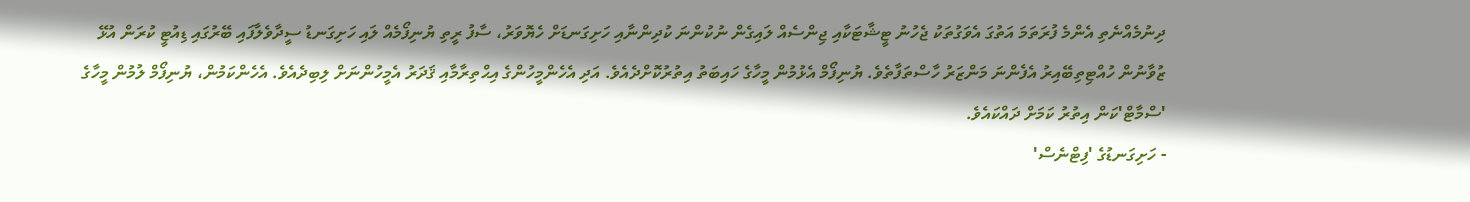ދިނުމެއްނެތި އެންމެ ފުރަތަމަ އަތުގަ އެވަގުތަކު ޖެހުނު ޓީޝާޓަކާއި ޖިންސެއް ލައިގެން ނުކުންނަ ކުދިންނާއި ހަށިގަނޑަށް ހެޔޮވަރު، ސާފު ރީތި ޔުނިފޯމެއް ލައި ހަށިގަނޑު ސީދާވެލާފައި ބޭރުގައި ޑިއުޓީ ކުރަން އުޅޭ ޒުވާނުން ހުއްޓިތިބޭއިރު އެފެންނަ މަންޒަރު ހާސްތަފާތެވެ. ޔުނިފޯމް އެޅުމުން މީހާގެ ހައިބަތު އިތުރުކޮށްދެއެވެ. އަދި އެހެންމީހުންގެ އިޙްތިރާމާއި ޤަދަރު އެމީހުންނަށް ލިބިދެއެވެ. އެހެންކަމުން، ޔުނިފޯމް ލުމުން މީހާގެ 'ސްމާޓް'ކަން އިތުރު ކަމަށް ދައްކައެވެ.
- ހަށިގަނޑުގެ 'ފިޓްނެސް'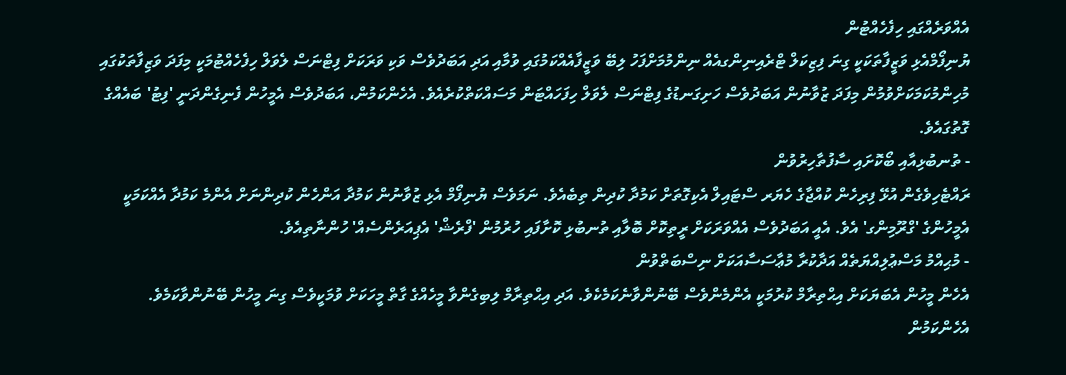އެއްވަރެއްގައި ހިފެހެއްޓުން
ޔުނިފޯމްއެޅި ވަޒީފާތަކަކީ ގިނަ ފިޒިކަލް ޓްރެއިނިންގއެއް ނިންމުމަށްފަހު ލިބޭ ވަޒީފާއެއްކަމުގައި ވުމާއި އަދި އަބަދުވެސް ވަކި ވަރަކަށް ފިޓްނަސް ލެވަލް ހިފެހެއްޓުމަކީ މިފަދަ ވަޒިފާތަކުގައި މުހިންމުކަމަކަށްވުމުން މިފަދަ ޒުވާނުން އަބަދުވެސް ހަށިގަނޑުގެ ފިޓްނަސް ލެވަލް ހިފަހައްޓަން މަސައްކަތްކުރެއެވެ. އެހެންކަމުން، އަބަދުވެސް އެމީހުން ފެނިގެންދަނީ 'ފިޓު' ބައެއްގެ ގޮތުގައެވެ.
- ތުނބުޅިއާއި ބޯކޮށައި ސާފުތާހިރުވުން
ރައްޓެހިވެގެން އުޅޭ ފިރިހެން ކުއްޖާގެ ހެޔަރ ސްޓައިލް އެކިގޮތަށް ކަމުދާ ކުދިން ތިބެއެވެ. ނަމަވެސް ޔުނިފޯމް އެޅި ޒުވާނުން ކަމުދާ އަންހެން ކުދިންނަށް އެންމެ ކަމުދާ އެއްކަމަކީ އެމީހުންގެ 'ގްރޫމިންގ' އެވެ. އެއީ އަބަދުވެސް އެއްވަރަކަށް ރީތިކޮށް ބޮލާއި ތުނބުޅި ކޮށާފައި ހުރުމުން 'ފްރެޝް' އެޕިއަރެންސެއް' ހުންނާތިއެވެ.
- މުޙިއްމު މަސްޢުލިއްޔަތެއް އަދާކުރާ މުޢާސަސާއަކަށް ނިސްބަތްވުން
އެހެން މީހުން އެބަޔަކަށް އިޙްތިރާމް ކުރުމަކީ އެންމެންވެސް ބޭނުންވާނެކަމެކެވެ. އަދި އިޙްތިރާމް ލިބިގެންވާ މީހެއްގެ ގާތް މީހަކަށް ވުމަކީވެސް ގިނަ މީހުން ބޭނުންވާކަމެވެ. އެހެންކަމުން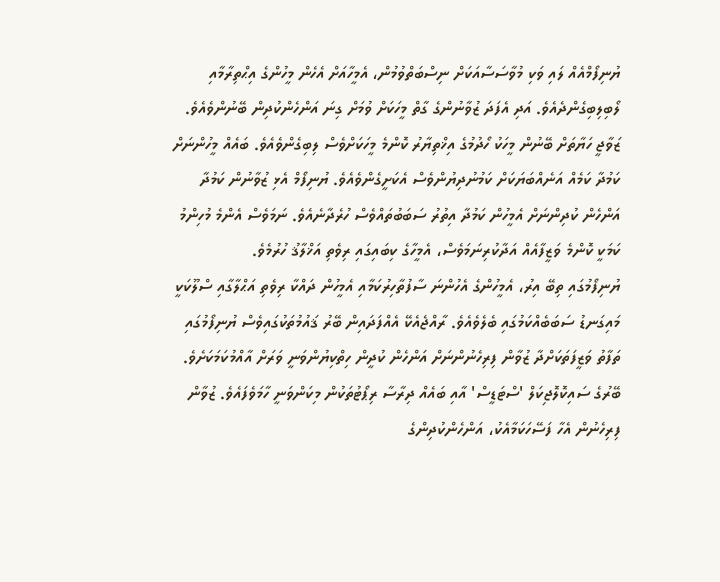ޔުނިފޯމްއެއް ލައި ވަކި މުވާސަސާއަކަށް ނިސްބަތްވުމުން، އެމީހާއަށް އެހެން މީހުންގެ އިޙްތިރާމާއި ލޯބިލިބިގެންދެއެވެ. އަދި އެފަދަ ޒުވާނުންގެ ގާތް މީހަކަށް ވުމަށް ގިނަ އަންހެންކުދިން ބޭނުންވެއެވެ.
ޒަވާޖީ ހަޔާތަށް ބޭނުން މީހަކު ހޯދުމުގެ އިޚްތިޔާރު ކޮންމެ މީހަކަށްވެސް ލިބިގެންވެއެވެ. ބައެއް މީހުންނަށް ކަމުދާ ކަމެއް އަނެއްބަޔަކަށް ކަމުނުދިޔުންވެސް އެކަށީގެންވެއެވެ. ޔުނިފޯމް އެޅި ޒުވާނުން ކަމުދާ އަންހެން ކުދިންނަށް އެމީހުން ކަމުދާ އިތުރު ސަބަބުތައްވެސް ހުރެދާނެއެވެ. ނަމަވެސް އެންމެ މުހިންމު ކަމަކީ ކޮންމެ ވަޒީފާއެއް އަދާކުރިނަމަވެސް، އެމީހާގެ ކިބައިގައި ރިވެތި އަޚްލާޤު ހުރުމެވެ.
ޔުނިފޯމުގައި ތިބޭ އިރު، އެމީހުންގެ އެހުންނަ ސާފުތާހިރުކަމާއި އެމީހުން ދައްކާ ރިވެތި އަޙްލާގާއި ސްލޫކަކީ މައިގަނޑު ސަބަބެއްކަމުގައި ބެލެވެއެވެ. ރާއްޖެއެކޭ އެއްފަދައިން ބޭރު ޤައުމުތަކުގައިވެސް ޔުނިފޯމުގައި ތަފާތު ވަޒީފަތަކަށްދާ ޒުވާން ފިރިހެނުންނަށް އަންހެން ކުދީން ހިތްކިޔުންވަނީ ވަރަށް އާއްމުކަމަކަށެވެ. ބޭރުގެ ސައިކޮލޮޖިކަލް 'ސްޓަޑީސް' އާއި ބައެއް ދިރާސާ ރިޕޯޓުތަކުން މިކަންވަނީ ހާމަވެފައެވެ. ޒުވާން ފިރިހެނުން އެހާ ފަސޭހަކަމާއެކު، އަންހެންކުދިންގެ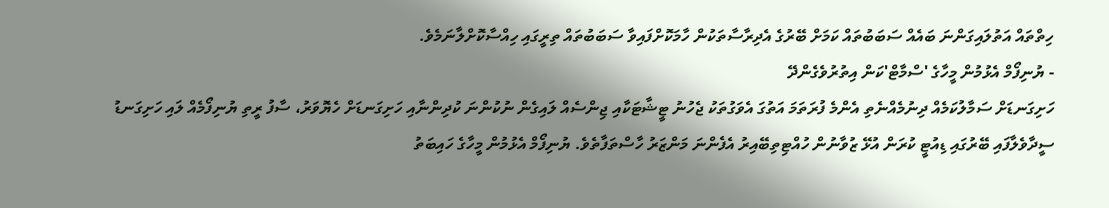ހިތްތައް އަތުލައިގަންނަ ބައެއް ސަބަބުތައް ކަމަށް ބޭރުގެ އެދިރާސާތަކުން ހާމަކޮށްފައިވާ ސަބަބުތައް ތިރީގައި ހިއްސާކޮށްލާނަމެވެ.
- ޔުނިފޯމް އެޅުމުން މީހާގެ 'ސްމާޓް'ކަން އިތުރުވެގެންދޭ
ހަށިގަނޑަށް ސަމާލުކަމެއް ދިނުމެއްނެތި އެންމެ ފުރަތަމަ އަތުގަ އެވަގުތަކު ޖެހުނު ޓީޝާޓަކާއި ޖިންސެއް ލައިގެން ނުކުންނަ ކުދިންނާއި ހަށިގަނޑަށް ހެޔޮވަރު، ސާފު ރީތި ޔުނިފޯމެއް ލައި ހަށިގަނޑު ސީދާވެލާފައި ބޭރުގައި ޑިއުޓީ ކުރަން އުޅޭ ޒުވާނުން ހުއްޓިތިބޭއިރު އެފެންނަ މަންޒަރު ހާސްތަފާތެވެ. ޔުނިފޯމް އެޅުމުން މީހާގެ ހައިބަތު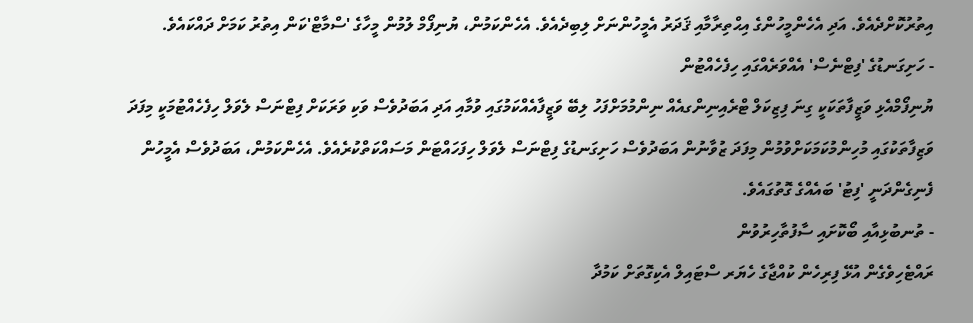އިތުރުކޮށްދެއެވެ. އަދި އެހެންމީހުންގެ އިޙްތިރާމާއި ޤަދަރު އެމީހުންނަށް ލިބިދެއެވެ. އެހެންކަމުން، ޔުނިފޯމް ލުމުން މީހާގެ 'ސްމާޓް'ކަން އިތުރު ކަމަށް ދައްކައެވެ.
- ހަށިގަނޑުގެ 'ފިޓްނެސް' އެއްވަރެއްގައި ހިފެހެއްޓުން
ޔުނިފޯމްއެޅި ވަޒީފާތަކަކީ ގިނަ ފިޒިކަލް ޓްރެއިނިންގއެއް ނިންމުމަށްފަހު ލިބޭ ވަޒީފާއެއްކަމުގައި ވުމާއި އަދި އަބަދުވެސް ވަކި ވަރަކަށް ފިޓްނަސް ލެވަލް ހިފެހެއްޓުމަކީ މިފަދަ ވަޒިފާތަކުގައި މުހިންމުކަމަކަށްވުމުން މިފަދަ ޒުވާނުން އަބަދުވެސް ހަށިގަނޑުގެ ފިޓްނަސް ލެވަލް ހިފަހައްޓަން މަސައްކަތްކުރެއެވެ. އެހެންކަމުން، އަބަދުވެސް އެމީހުން ފެނިގެންދަނީ 'ފިޓު' ބައެއްގެ ގޮތުގައެވެ.
- ތުނބުޅިއާއި ބޯކޮށައި ސާފުތާހިރުވުން
ރައްޓެހިވެގެން އުޅޭ ފިރިހެން ކުއްޖާގެ ހެޔަރ ސްޓައިލް އެކިގޮތަށް ކަމުދާ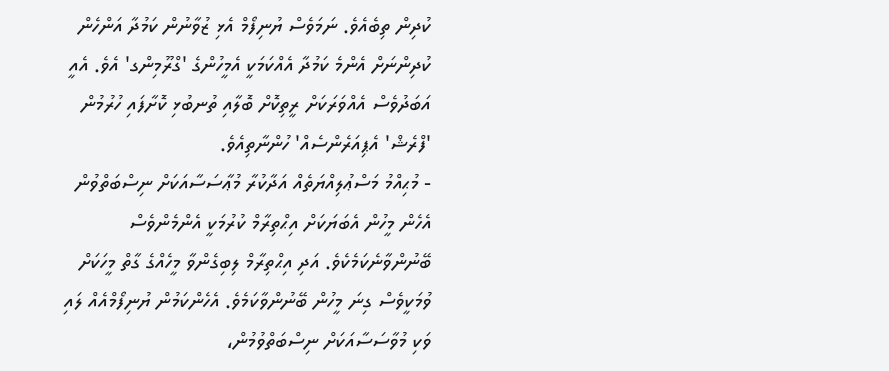ކުދިން ތިބެއެވެ. ނަމަވެސް ޔުނިފޯމް އެޅި ޒުވާނުން ކަމުދާ އަންހެން ކުދިންނަށް އެންމެ ކަމުދާ އެއްކަމަކީ އެމީހުންގެ 'ގްރޫމިންގ' އެވެ. އެއީ އަބަދުވެސް އެއްވަރަކަށް ރީތިކޮށް ބޮލާއި ތުނބުޅި ކޮށާފައި ހުރުމުން 'ފްރެޝް' އެޕިއަރެންސެއް' ހުންނާތިއެވެ.
- މުޙިއްމު މަސްޢުލިއްޔަތެއް އަދާކުރާ މުޢާސަސާއަކަށް ނިސްބަތްވުން
އެހެން މީހުން އެބަޔަކަށް އިޙްތިރާމް ކުރުމަކީ އެންމެންވެސް ބޭނުންވާނެކަމެކެވެ. އަދި އިޙްތިރާމް ލިބިގެންވާ މީހެއްގެ ގާތް މީހަކަށް ވުމަކީވެސް ގިނަ މީހުން ބޭނުންވާކަމެވެ. އެހެންކަމުން ޔުނިފޯމްއެއް ލައި ވަކި މުވާސަސާއަކަށް ނިސްބަތްވުމުން،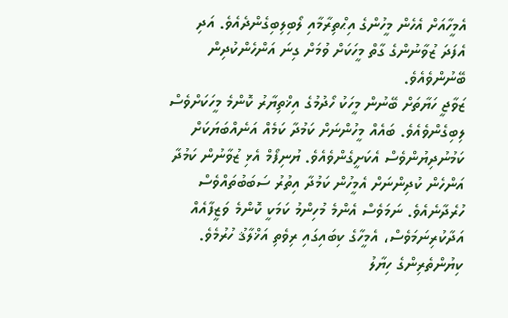އެމީހާއަށް އެހެން މީހުންގެ އިޙްތިރާމާއި ލޯބިލިބިގެންދެއެވެ. އަދި އެފަދަ ޒުވާނުންގެ ގާތް މީހަކަށް ވުމަށް ގިނަ އަންހެންކުދިން ބޭނުންވެއެވެ.
ޒަވާޖީ ހަޔާތަށް ބޭނުން މީހަކު ހޯދުމުގެ އިޚްތިޔާރު ކޮންމެ މީހަކަށްވެސް ލިބިގެންވެއެވެ. ބައެއް މީހުންނަށް ކަމުދާ ކަމެއް އަނެއްބަޔަކަށް ކަމުނުދިޔުންވެސް އެކަށީގެންވެއެވެ. ޔުނިފޯމް އެޅި ޒުވާނުން ކަމުދާ އަންހެން ކުދިންނަށް އެމީހުން ކަމުދާ އިތުރު ސަބަބުތައްވެސް ހުރެދާނެއެވެ. ނަމަވެސް އެންމެ މުހިންމު ކަމަކީ ކޮންމެ ވަޒީފާއެއް އަދާކުރިނަމަވެސް، އެމީހާގެ ކިބައިގައި ރިވެތި އަޚްލާޤު ހުރުމެވެ.
ކިޔުންތެރިންގެ ހިޔާލު